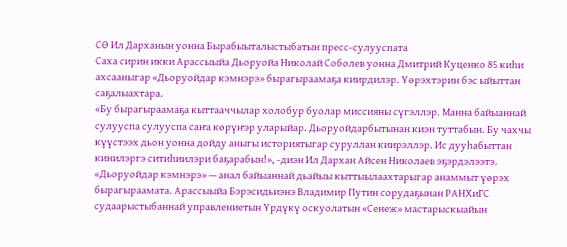СӨ Ил Дарханын уонна Бырабыыталыстыбатын пресс-сулууспата
Саха сирин икки Арассыыйа Дьоруойа Николай Соболев уонна Дмитрий Куценко 85 киһи ахсааныгар «Дьоруойдар кэмнэрэ» бырагыраамаҕа киирдилэр. Үөрэхтэрин бэс ыйыттан саҕалыахтара.
«Бу бырагыраамаҕа кыттааччылар холобур буолар миссияны сүгэллэр. Манна байыаннай сулууспа сулууспа саҥа көрүҥэр уларыйар. Дьоруойдарбытынан киэн туттабын. Бу чахчы күүстээх дьон уонна дойду аныгы историятыгар суруллан киирэллэр. Ис дууһабыттан кинилэргэ ситиһиилэри баҕарабын!», -диэн Ил Дархан Айсен Николаев эҕэрдэлээтэ.
«Дьоруойдар кэмнэрэ» — анал байыаннай дьайыы кыттыылаахтарыгар анаммыт үөрэх бырагыраамата. Арассыыйа Бэрэсидьиэнэ Владимир Путин сорудаҕынан РАНХиГС судаарыстыбаннай управлениетын Үрдүкү оскуолатын «Сенеж» мастарыскыайын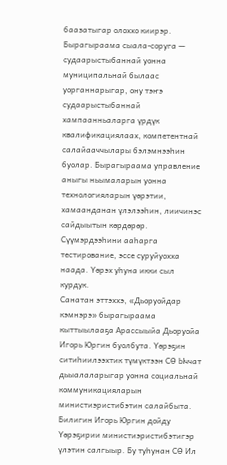баазатыгар олоххо киирэр.
Бырагыраама сыала-соруга — судаарыстыбаннай уонна муниципальнай былаас уорганнарыгар, ону тэҥэ судаарыстыбаннай хампаанньаларга үрдүк квалификациялаах, компетентнай салайааччылары бэлэмнээһин буолар. Бырагыраама управление аныгы ньымаларын уонна технологияларын үөрэтии, хамаанданан үлэлээһин, лиичинэс сайдыытын көрдөрөр.
Сүүмэрдээһини ааһарга тестирование, эссе суруйуохха наада. Үөрэх уһуна икки сыл курдук.
Санатан эттэххэ, «Дьоруойдар кэмнэрэ» бырагыраама кыттыылааҕа Арассыыйа Дьоруойа Игорь Юргин буолбута. Үөрэҕин ситиһиилээхтик түмүктээн СӨ Ыччат дьыалаларыгар уонна социальнай коммуникацияларын министиэристибэтин салайбыта. Билигин Игорь Юргин дойду Үөрэҕирии министиэристибэтигэр үлэтин салгыыр. Бу туһунан СӨ Ил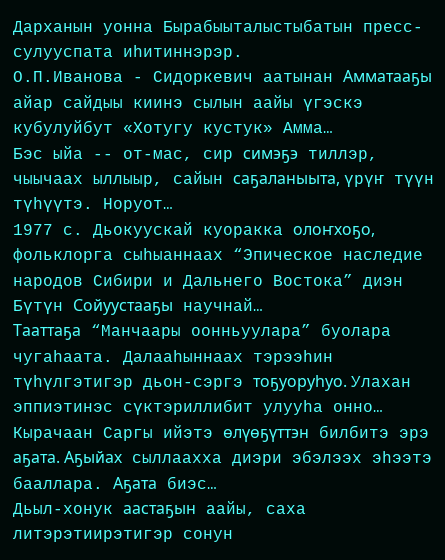Дарханын уонна Бырабыыталыстыбатын пресс-сулууспата иһитиннэрэр.
О.П.Иванова - Сидоркевич аатынан Амматааҕы айар сайдыы киинэ сылын аайы үгэскэ кубулуйбут «Хотугу кустук» Амма…
Бэс ыйа -- от-мас, сир симэҕэ тиллэр, чыычаах ыллыыр, сайын саҕаланыыта, үрүҥ түүн түһүүтэ. Норуот…
1977 с. Дьокуускай куоракка олоҥхоҕо, фольклорга сыһыаннаах “Эпическое наследие народов Сибири и Дальнего Востока” диэн Бүтүн Сойуустааҕы научнай…
Тааттаҕа “Манчаары оонньуулара” буолара чугаһаата. Далааһыннаах тэрээһин түһүлгэтигэр дьон-сэргэ тоҕуоруһуо. Улахан эппиэтинэс сүктэриллибит улууһа онно…
Кырачаан Саргы ийэтэ өлүөҕүттэн билбитэ эрэ аҕата. Аҕыйах сыллаахха диэри эбэлээх эһээтэ бааллара. Аҕата биэс…
Дьыл-хонук аастаҕын аайы, саха литэрэтиирэтигэр сонун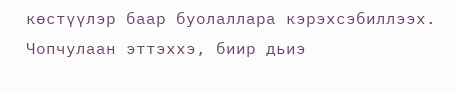көстүүлэр баар буолаллара кэрэхсэбиллээх. Чопчулаан эттэххэ, биир дьиэ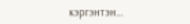кэргэнтэн…